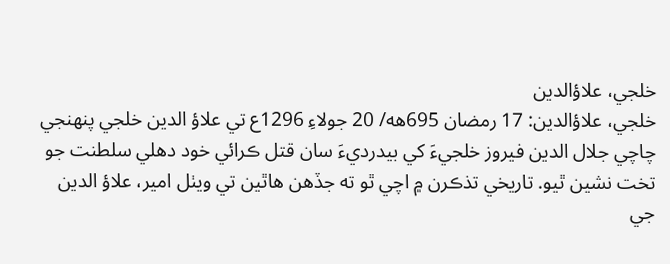خلجي، علاؤالدين
خلجي، علاؤالدين: 17 رمضان 695هه/ 20 جولاءِ 1296ع تي علاؤ الدين خلجي پنهنجي چاچي جلال الدين فيروز خلجيءَ کي بيدرديءَ سان قتل ڪرائي خود دهلي سلطنت جو تخت نشين ٿيو. تاريخي تذڪرن ۾ اچي ٿو ته جڏهن هاٿين تي ويٺل امير، علاؤ الدين جي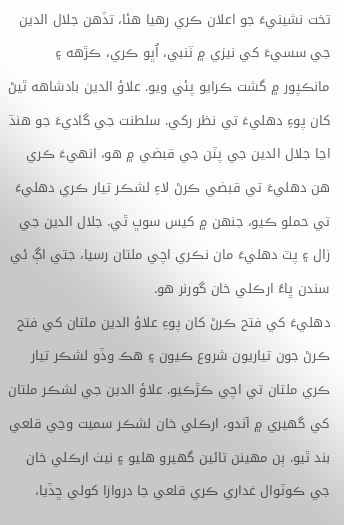تخت نشينيءَ جو اعلان ڪري رهيا هئا، تڏهن جلال الدين جي سسيءَ کي نيزي ۾ ٽنبي، اُڀو ڪري، ڪڙهه ۽ مانڪپور ۾ گشت ڪرايو پئي ويو. علاؤ الدين بادشاهه ٿيڻ کان پوءِ دهليءَ تي نظر رکي. سلطنت جي گاديءَ جو هنڌ اڃا جلال الدين جي پٽن جي قبضي ۾ هو، انهيءَ ڪري هن دهليءَ تي قبضي ڪرڻ لاءِ لشڪر تيار ڪري دهليءَ تي حملو ڪيو، جنهن ۾ کيس سوڀ ٿي. جلال الدين جي زال ۽ پٽ دهليءَ مان نڪري اچي ملتان رسيا، جتي اڳ ئي سندن ڀاءُ ارڪلي خان گورنر هو.
دهليءَ کي فتح ڪرڻ کان پوءِ علاؤ الدين ملتان کي فتح ڪرڻ جون تياريون شروع ڪيون ۽ هڪ وڏو لشڪر تيار ڪري ملتان تي اچي ڪڙڪيو. علاؤ الدين جي لشڪر ملتان کي گهيري ۾ آندو، ارڪلي خان لشڪر سميت وڃي قلعي بند ٿيو. ٻن مهينن تائين گهيرو هليو ۽ نيٺ ارڪلي خان جي ڪوٽوال غداري ڪري قلعي جا دروازا کولي ڇڏيا،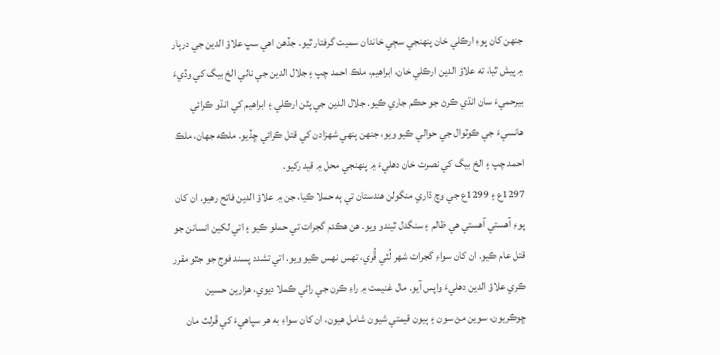جنهن کان پوءِ ارڪلي خان پنهنجي سڄي خاندان سميت گرفتار ٿيو. جڏهن اهي سڀ علاؤ الدين جي درٻار ۾ پيش ٿيا، ته علاؤ الدين ارڪلي خان، ابراهيم، ملڪ احمد چپ ۽ جلال الدين جي ناٺي الخ بيگ کي وڏيءَ بيرحميءَ سان انڌي ڪرڻ جو حڪم جاري ڪيو. جلال الدين جي پٽن ارڪلي ۽ ابراهيم کي انڌو ڪرائي هانسيءَ جي ڪوٽوال جي حوالي ڪيو ويو، جنهن ٻنهي شهزادن کي قتل ڪرائي ڇڏيو. ملڪه جهان، ملڪ احمد چپ ۽ الخ بيگ کي نصرت خان دهليءَ ۾ پنهنجي محل ۾ قيد رکيو.
1297ع ۽ 1299ع جي وچ ڌاري منگولن هندستان تي ٻه حملا ڪيا، جن ۾ علاؤ الدين فاتح رهيو. ان کان پوءِ آهستي آهستي هي ظالم ۽ سنگدل ٿيندو ويو. هن هڪدم گجرات تي حملو ڪيو ۽ اتي لکين انسانن جو قتل عام ڪيو. ان کان سواءِ گجرات شهر لُٽي ڦُري، تهس نهس ڪيو ويو. اتي تشدد پسند فوج جو جٿو مقرر ڪري علاؤ الدين دهليءَ واپس آيو. مال غنيمت ۾ راءِ ڪرن جي راڻي ڪملا ديوي، هزارين حسين ڇوڪريون، سوين مڻ سون ۽ ٻيون قيمتي شيون شامل هيون، ان کان سواءِ به هر سپاهيءَ کي ڦرلٽ مان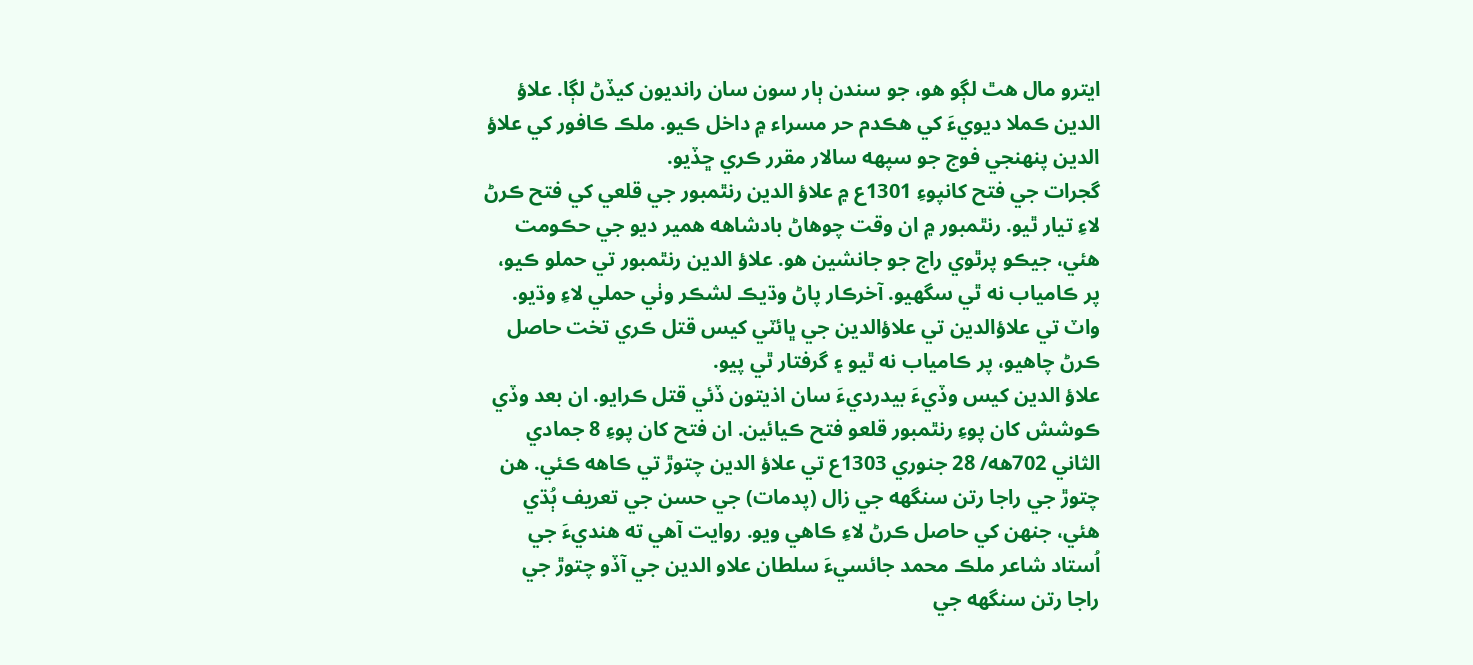ايترو مال هٿ لڳو هو، جو سندن ٻار سون سان رانديون کيڏڻ لڳا. علاؤ الدين ڪملا ديويءَ کي هڪدم حر مسراء ۾ داخل ڪيو. ملڪ ڪافور کي علاؤ الدين پنهنجي فوج جو سپهه سالار مقرر ڪري ڇڏيو.
گجرات جي فتح کانپوءِ 1301ع ۾ علاؤ الدين رنٿمبور جي قلعي کي فتح ڪرڻ لاءِ تيار ٿيو. رنٿمبور ۾ ان وقت چوهاڻ بادشاهه همير ديو جي حڪومت هئي، جيڪو پرٿوي راج جو جانشين هو. علاؤ الدين رنٿمبور تي حملو ڪيو، پر ڪامياب نه ٿي سگهيو. آخرڪار پاڻ وڌيڪ لشڪر وٺي حملي لاءِ وڌيو. واٽ تي علاؤالدين تي علاؤالدين جي ڀائٽي کيس قتل ڪري تخت حاصل ڪرڻ چاهيو، پر ڪامياب نه ٿيو ۽ گرفتار ٿي پيو.
علاؤ الدين کيس وڏيءَ بيدرديءَ سان اذيتون ڏئي قتل ڪرايو. ان بعد وڏي ڪوشش کان پوءِ رنٿمبور قلعو فتح ڪيائين. ان فتح کان پوءِ 8 جمادي الثاني 702هه/ 28 جنوري 1303ع تي علاؤ الدين چتوڙ تي ڪاهه ڪئي. هن چتوڙ جي راجا رتن سنگهه جي زال (پدمات) جي حسن جي تعريف ٻُڌي هئي، جنهن کي حاصل ڪرڻ لاءِ ڪاهي ويو. روايت آهي ته هنديءَ جي اُستاد شاعر ملڪ محمد جائسيءَ سلطان علاو الدين جي آڏو چتوڙ جي
راجا رتن سنگهه جي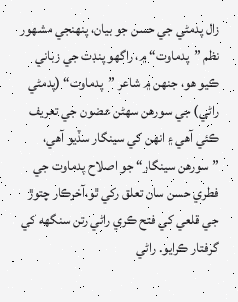زال پدمڻي جي حسن جو بيان، پنهنجي مشهور نظم ”پدماوت“ ۾، راگهو پنڊت جي زباني ڪيو هو، جنهن ۾ شاعر ”پدماوت“ (پدمڻي راڻي) جي سورهن سهڻن عضون جي تعريف ڪئي آهي ۽ انهن کي سينگار سڏيو آهي، ”سورهن سينگار“ جو اصلاح پدماوت جي فطري حسن سان تعلق رکي ٿو،آخرڪار چتوڙ جي قلعي کي فتح ڪري راڻي رتن سنگهه کي گرفتار ڪرايو. راڻي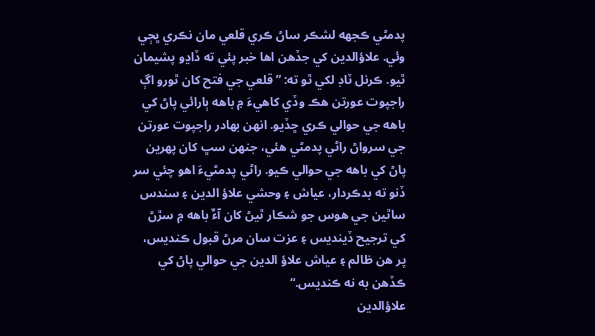پدمڻي ڪجهه لشڪر ساڻ ڪري قلعي مان نڪري ڀڄي وئي. علاؤالدين کي جڏهن اها خبر پئي ته ڏاڍو پشيمان ٿيو. ڪرنل ٽاڊ لکي ٿو ته: ”قلعي جي فتح کان ٿورو اڳ راجپوت عورتن هڪ وڏي کاهيءَ ۾ باهه ٻارائي پاڻ کي باهه جي حوالي ڪري ڇڏيو. انهن بهادر راجپوت عورتن جي سرواڻ راڻي پدمڻي هئي، جنهن سڀ کان پهرين پاڻ کي باهه جي حوالي ڪيو. راڻي پدمڻيءَ اهو چئي سر ڏنو ته بدڪردار، عياش ۽ وحشي علاؤ الدين ۽ سندس ساٿين جي هوس جو شڪار ٿيڻ کان آءٌ باهه ۾ سڙڻ کي ترجيح ڏينديس ۽ عزت سان مرڻ قبول ڪنديس، پر هن ظالم ۽ عياش علاؤ الدين جي حوالي پاڻ کي ڪڏهن به نه ڪنديس.“
علاؤالدين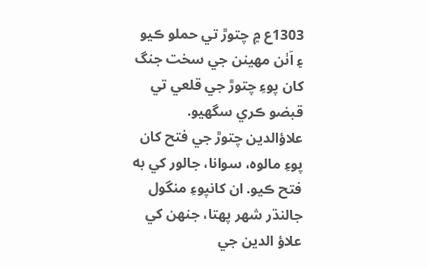1303ع ۾ چتوڙ تي حملو ڪيو ۽ اَٺن مهينن جي سخت جنگ کان پوءِ چتوڙ جي قلعي تي قبضو ڪري سگهيو.
علاؤالدين چتوڙ جي فتح کان پوءِ مالوه، سوانا، جالور کي به فتح ڪيو. ان کانپوءِ منگول جالنڌر شهر پهتا، جنهن کي علاؤ الدين جي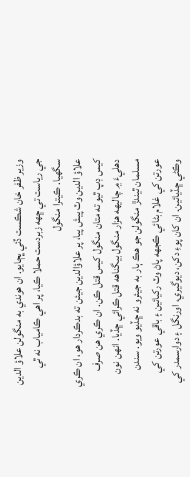وزير ظفر خان شڪست ڏئي ڀڄايو. ان هوندي به منگولن علاؤ الدين جي رياست تي ڇهه زبردست حملا ڪيا، پر اهي ڪامياب نه ٿي سگهيا. ڪيترا منگول
علاؤ الدين وٽ پيش پيا، پر علاؤالدين جيئن ته بدڪردار هو، ان ڪري کيس ڊپ ٿيو ته متان منگول کيس قتل ڪن. ان ڪري هن صرف دهليءَ ۾ چاليهه هزار منگول بيگناهه قتل ڪرائي ڇڏيا. انهن نون مسلمان ٿيندڙ منگولن جو هڪ ٻار به جيئرو نه ڇڏيو ويو. سندن عورتن کي غلام بڻائي ڪجهه پاڻ وٽ رکيائين ۽ باقي عورتن کي وڪڻي ڇڏيائين. ان کان پوءِ دکن، ديوگيري، اورنگل ۽ دوارسمدر کي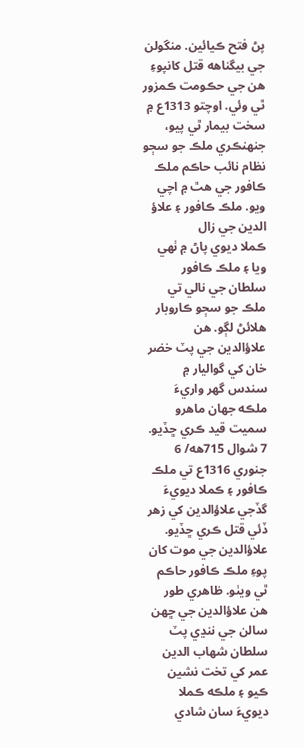پڻ فتح ڪيائين. منگولن جي بيگناهه قتل کانپوءِ هن جي حڪومت ڪمزور ٿي وئي. اوچتو 1313ع ۾ سخت بيمار ٿي پيو، جنهنڪري ملڪ جو سڄو نظام نائب حاڪم ملڪ ڪافور جي هٿ ۾ اچي ويو. ملڪ ڪافور ۽ علاؤ الدين جي زال
ڪملا ديوي پاڻ ۾ ٺهي ويا ۽ ملڪ ڪافور سلطان جي نالي تي ملڪ جو سڄو ڪاروبار هلائڻ لڳو. هن علاؤالدين جي پٽ خضر خان کي گواليار ۾ سندس گهر واريءَ ملڪه جهان ماهرو سميت قيد ڪري ڇڏيو.
7 شوال 715هه/ 6 جنوري 1316ع تي ملڪ ڪافور ۽ ڪملا ديويءَ گڏجي علاؤالدين کي زهر ڏئي قتل ڪري ڇڏيو. علاؤالدين جي موت کان پوءِ ملڪ ڪافور حاڪم ٿي ويٺو. ظاهري طور هن علاؤالدين جي ڇهن سالن جي ننڍي پٽ سلطان شهاب الدين عمر کي تخت نشين ڪيو ۽ ملڪه ڪملا ديويءَ سان شادي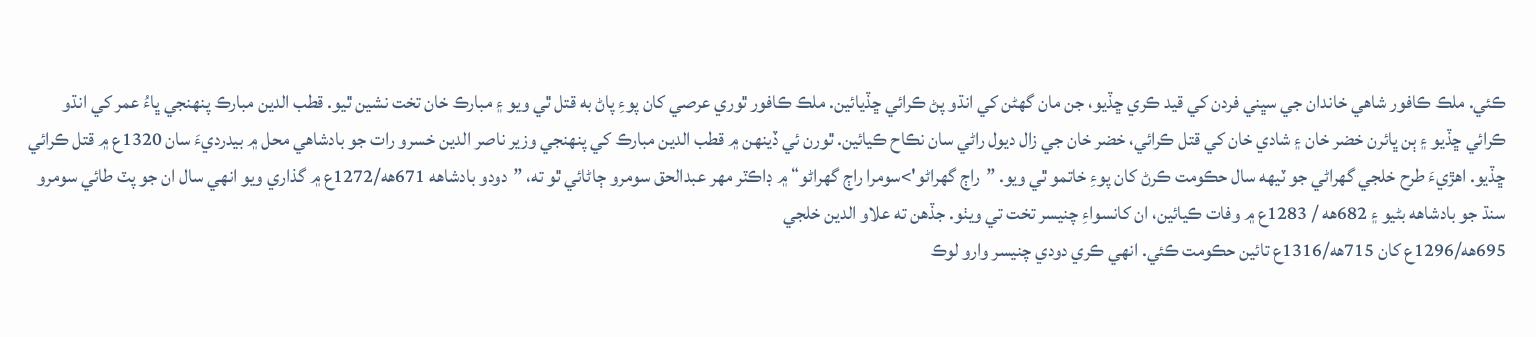ڪئي. ملڪ ڪافور شاهي خاندان جي سڀني فردن کي قيد ڪري ڇڏيو، جن مان گهڻن کي انڌو پڻ ڪرائي ڇڏيائين. ملڪ ڪافور ٿوري عرصي کان پوءِ پاڻ به قتل ٿي ويو ۽ مبارڪ خان تخت نشين ٿيو. قطب الدين مبارڪ پنهنجي ڀاءُ عمر کي انڌو ڪرائي ڇڏيو ۽ ٻن ڀائرن خضر خان ۽ شادي خان کي قتل ڪرائي، خضر خان جي زال ديول راڻي سان نڪاح ڪيائين. ٿورن ئي ڏينهن ۾ قطب الدين مبارڪ کي پنهنجي وزير ناصر الدين خسرو رات جو بادشاهي محل ۾ بيدرديءَ سان 1320ع ۾ قتل ڪرائي ڇڏيو. اهڙيءَ طرح خلجي گهراڻي جو ٽيهه سال حڪومت ڪرڻ کان پوءِ خاتمو ٿي ويو. ”راڄ گهراڻو'>سومرا راڄ گهراڻو“ ۾ ڊاڪٽر مهر عبدالحق سومرو ڄاڻائي ٿو ته، ”دودو بادشاهه 671هه/1272ع ۾ گذاري ويو انهي سال ان جو پٽ طائي سومرو سنڌ جو بادشاهه بڻيو ۽ 682هه / 1283ع ۾ وفات ڪيائين، ان کانسواءِ چنيسر تخت تي ويٺو. جڏهن ته علاو الدين خلجي
695هه/1296ع کان 715هه/1316ع تائين حڪومت ڪئي. انهي ڪري دودي چنيسر وارو لوڪ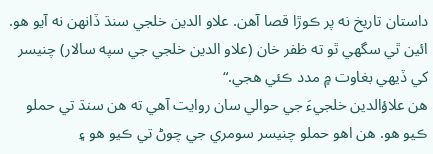داستان تاريخ نه پر ڪوڙا قصا آهن. علاو الدين خلجي سنڌ ڏانهن نه آيو هو. ائين ٿي سگهي ٿو ته ظفر خان (علاو الدين خلجي جي سپه سالار) چنيسر کي ڏيهي بغاوت ۾ مدد ڪئي هجي.“
هن علاؤالدين خلجيءَ جي حوالي سان روايت آهي ته هن سنڌ تي حملو ڪيو هو. هن اهو حملو چنيسر سومري جي چوڻ تي ڪيو هو ۽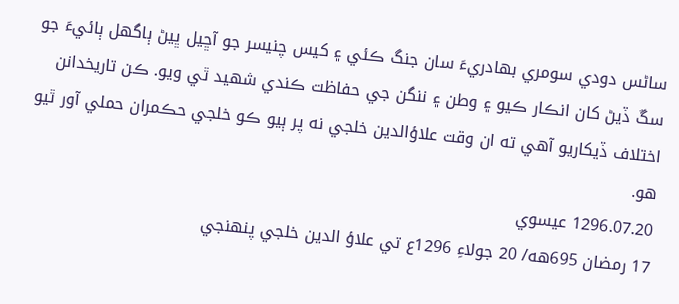ساڻس دودي سومري بهادريءَ سان جنگ ڪئي ۽ کيس چنيسر جو آڇيل ڀيڻ ٻاگهل ٻائيءَ جو سڱ ڏيڻ کان انڪار ڪيو ۽ وطن ۽ ننگن جي حفاظت ڪندي شهيد ٿي ويو. ڪن تاريخدانن اختلاف ڏيکاريو آهي ته ان وقت علاؤالدين خلجي نه پر ٻيو ڪو خلجي حڪمران حملي آور ٿيو هو.
1296.07.20 عيسوي
17 رمضان 695هه/ 20 جولاءِ 1296ع تي علاؤ الدين خلجي پنهنجي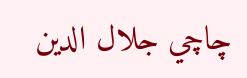چاچي جلال الدين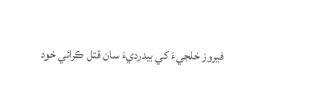فيروز خلجيءَ کي بيدرديءَ سان قتل ڪرائي خود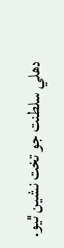دهلي سلطنت جو تخت نشين ٿيو.